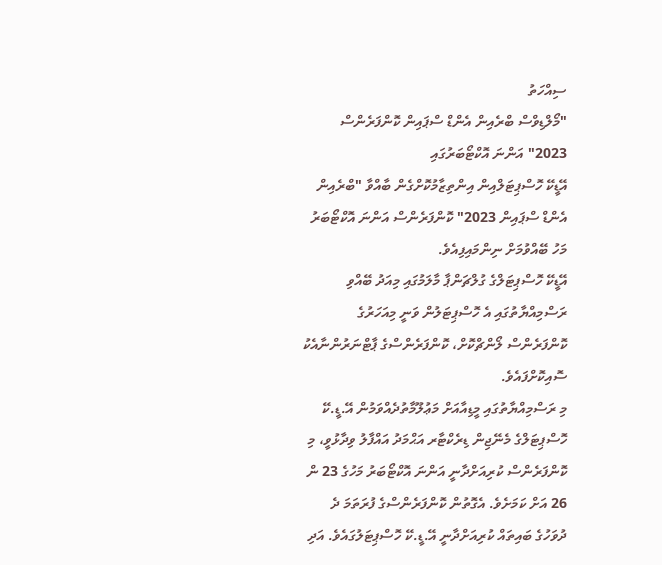ސިއްހަތު
"މޯލްޑިވްސް ބްރެއިން އެންޑް ސްޕައިން ކޮންފަރެންސް 2023" އަންނަ އޮކްޓޯބަރުގައި
އޭޑީކޭ ހޮސްޕިޓަލްއިން އިންތިޒާމުކޮށްގެން ބާއްވާ "ބްރެއިން އެންޑް ސްޕައިން 2023" ކޮންފަރެންސް އަންނަ އޮކްޓޯބަރު މަހު ބޭއްވުމަށް ނިންމައިފިއެވެ.
އޭޑީކޭ ހޮސްޕިޓަލްގެ ގުލްޗަންޕާ މާލަމުގައި މިއަދު ބޭއްވި ރަސްމިއްޔާތުގައި އެ ހޮސްޕިޓަލުން ވަނީ މިއަހަރުގެ ކޮންފަރެންސް ލޯންޗްކޮށް، ކޮންފަރެންސްގެ ޕާޓްނަރުންނާއެކު ސޮއިކޮށްފައެވެ.
މި ރަސްމިއްޔާތުގައި މީޑިއާއަށް މަޢުލޫމާތުދެއްވަމުން އޭ.ޑީ.ކޭ ހޮސްޕިޓަލްގެ މެނޭޖިން ޑިރެކްޓާރ އަޙްމަދު އައްފާލު ވިދާޅުވީ، މި ކޮންފަރެންސް ކުރިއަށްދާނީ އަންނަ އޮކްޓޯބަރު މަހުގެ 23 ން 26 އަށް ކަމަށެވެ. އެގޮތުން ކޮންފަރެންސްގެ ފުރަތަމަ ދެ ދުވަހުގެ ބައިތައް ކުރިއަށްދާނީ އޭ.ޑީ.ކޭ ހޮސްޕިޓަލުގައެވެ. އަދި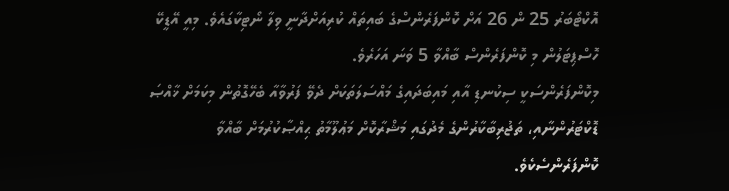އޮކްޓޯބަރު 25 ން 26 އަށް ކޮންފަރެންސްގެ ބައިތައް ކުރިއަށްދާނީ ވިލާ ނޯޓިކާގައެވެ. މިއީ އޭޑީކޭ ހޮސްޕިޓަލުން މި ކޮންފަރެންސް ބާއްވާ 5 ވަނަ އަހަރެވެ.
މިކޮންފަރެންސަކީ ސިކުނޑި އާއި މައިބަދައިގެ މައްސަލަތަކަށް ދެވޭ ފަރުވާއާ ބެހޭގޮތުން މިކަމަށް ޚާއްޞަ ޑޮކްޓަރުންނާއި، ތަޖުރިބާކާރުންގެ މެދުގައި މަޝްރާކޮށް މަޢުލޫމާތު ޙިއްޞާކުރުމަށް ބާއްވާ ކޮންފަރެންސެކެވެ.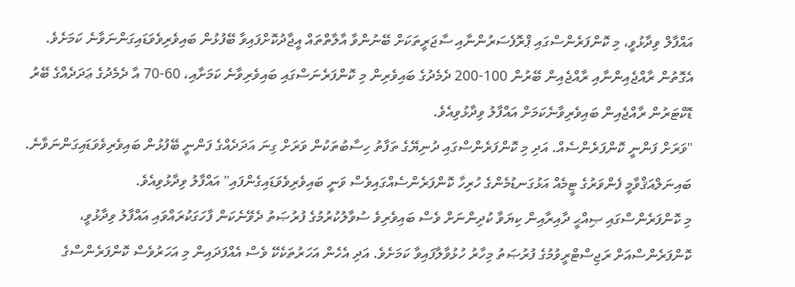އައްފާލް ވިދާޅުވީ، މި ކޮންފަރެންސްގައި ޕްރޮފެސަރުންނާއި ސާޖަރީތަކަށް ބޭނުންވާ އާލާތްތައް އީޖާދުކޮށްފައިވާ ބޭފުޅުން ބައިވެރިވެވަޑައިގަންނަވާނެ ކަމަށެވެ. އެގޮތުން ރާއްޖެއިންނާއި ރާއްޖެއިން ބޭރުން 100-200 ދެމެދުގެ ބައިވެރިން މި ކޮންފަރެނަސްގައި ބައިވެރިވާނެ ކަމަށާއި، 60-70 އާ ދެމެދުގެ ޢަދަދެއްގެ ބޭރު ޑޮކްޓަރުން ރާއްޖެއިން ބައިވެރިވާނެކަމަށް އައްފާލު ވިދާޅުވިއެވެ.
"ވަރަށް ފަންނީ ކޮންފަރެންސެއް. އަދި މި ކޮންފަރެންސްގައި ދުނިޔޭގެ ތަފާތު ހިސާބުތަކުން ވަރަށް ގިނަ އަދަދެއްގެ ފަންނީ ބޭފުޅުން ބައިވެރިވެވަޑައިގަންނަވާނެ. ބައިނަލްއަޤްވާމީ ފެންވަރުގެ ޓީމެއް އަޅުގަނޑުމެންގެ ހުރިހާ ކޮންފަރެންސެއްގައިވެސް ވަނީ ބައިވެރިވެވަޑައިގެންފައި" އައްފާލު ވިދާޅުވިއެވެ.
މި ކޮންފަރެންސްގައި ޞިއްޙީ ދާއިރާއިން ކިޔަވާ ކުދިންނަށް ވެސް ބައިވެރިވެ ސުވާލުކުރުމުގެ ފުރުޞަތު ދެވޭނެކަން ފާހަގަކުރައްވައި އައްފާލު ވިދާޅުވީ، ކޮންފަރެންސްއަށް ރަޖިސްޓްރީވުމުގެ ފުރުޞަތު މިހާރު ހުޅުވާލާފައިވާ ކަމަށެވެ. އަދި އެހެން އަހަރުތަކެކޭ ވެސް އެއްފަދައިން މި އަހަރުވެސް ކޮންފަރެންސްގެ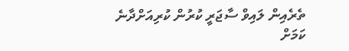ތެރެއިން ލައިވް ސާޖަރީ ކުރުން ކުރިއަށްދާނެ ކަމަށް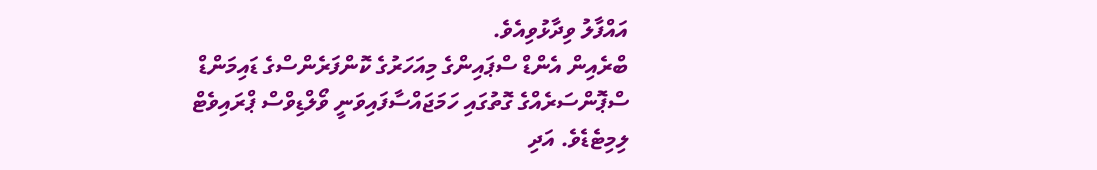އައްފާލު ވިދާޅުވިއެވެ.
ބްރެއިން އެންޑް ސްޕައިންގެ މިއަހަރުގެ ކޮންފަރެންސްގެ ޑައިމަންޑް ސްޕޮންސަރެއްގެ ގޮތުގައި ހަމަޖައްސާފައިވަނީ ވޯލްޑިވްސް ޕްރައިވެޓް ލިމިޓެޑެވެ. އަދި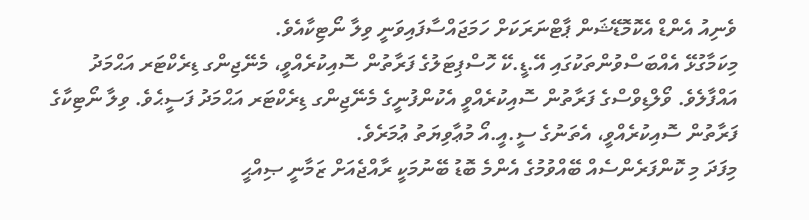ވެނިއު އެންޑް އެކޮމޮޑޭޝަން ޕާޓްނަރަކަށް ހަމަޖައްސާފައިވަނީ ވިލާ ނޯޓިކާއެވެ.
މިކަމާގުޅޭ އެއްބަސްވުންތަކުގައި އޭ.ޑީ.ކޭ ހޮސްޕިޓަލުގެ ފަރާތުން ސޮއިކުރެއްވީ، މެނޭޖިންގ ޑިރެކްޓަރ އަޙްމަދު އައްފާލެވެ. ވޯލްޑިވްސްގެ ފަރާތުން ސޮއިކުރެއްވީ އެކުންފުނީގެ މެނޭޖިންގ ޑިރެކްޓަރ އަޙްމަދު ފަސީޙެވެ. ވިލާ ނޯޓިކާގެ ފަރާތުން ސޮއިކުރެއްވީ، އެތަނުގެ ސީ.އީ.އޯ މުޢާވިޔަތު ޢުމަރެވެ.
މިފަދަ މި ކޮންފަރެންސެއް ބޭއްވުމުގެ އެންމެ ބޮޑު ބޭނުމަކީ ރާއްޖެއަށް ޒަމާނީ ޞިއްޙީ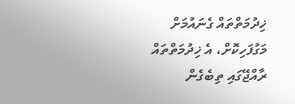ޚިދުމަތްތައް ގެނައުމަށް މަގުފަހިކޮށް، އެ ޚިދުމަތްތައް ރާއްޖޭގައި ތިބެގެން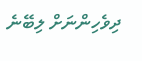ދިވެހިންނަށް ލިބޭނެ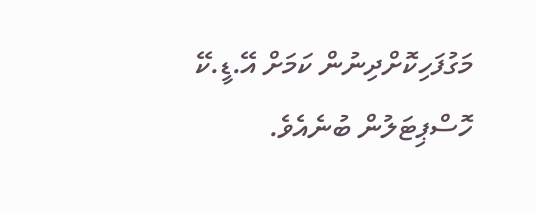މަގުފަހިކޮށްދިނުން ކަމަށް އޭ.ޑީ.ކޭ ހޮސްޕިޓަލުން ބުނެއެވެ.